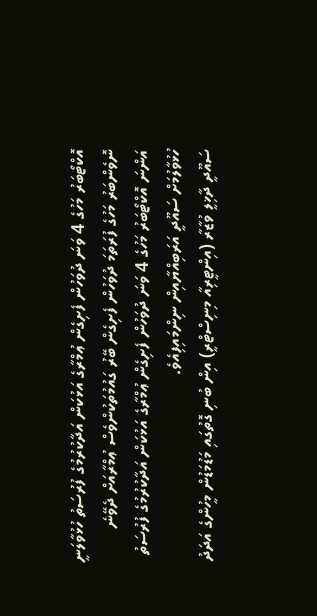އޮކްޓޯބަރު މަހުގެ 4 ވަނަ ދުވަހުން ފެށިގެން ޢުމްރާގެ އަޅުކަން އަދާކުރުމުގެ ފުރުސަތު ހުޅުވާލަނީ
ނޮވެންބަރު މަހުގެ ފުރަތަމަ ދުވަހުން ފެށިގެން ބޭރު ގައުމުތަކުންވެސް ޢުމްރާއަށް ދެވޭނެ
އަންނަ އޮކްޓޯބަރު މަހުގެ 4 ވަނަ ދުވަހުން ފެށިގެން ޢުމްރާގެ އަޅުކަން އަދާކުރުމުގެ ފުރުސަތު ހުޅުވާލުމަށް ސައޫދީ އަރަބިއްޔާއިން ނިންމައިފިއެވެ.
ސައޫދީ ދާޚިލީ ވުޒާރާ (އިންޓީރިއާ މިނިސްޓްރީ) އިން ބުނި ގޮތުގައި މަޑުމަޑުން މީހުންގެ އަދަދު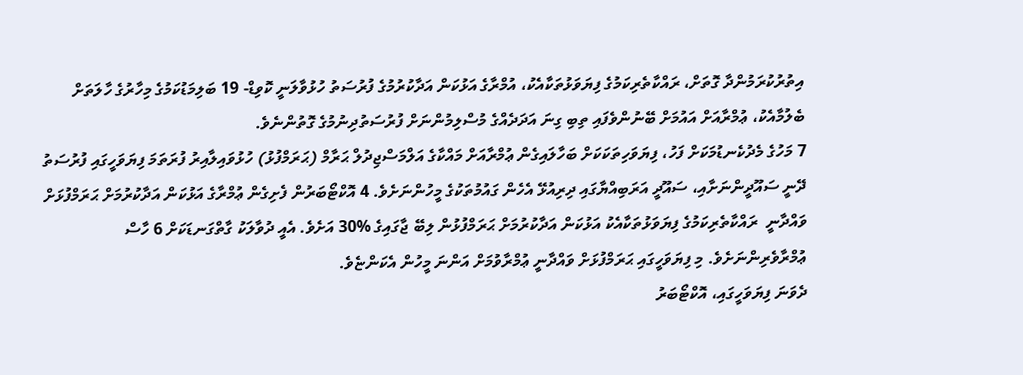އިތުރުކުރަމުންދާ ގޮތަށް، ރައްކާތެރިކަމުގެ ފިޔަވަޅުތަކާއެކު، އުމްރާގެ އަޅުކަން އަދާކުރުމުގެ ފުރުސަތު ހުޅުވާލަނީ ކޮވިޑް- 19 ބަލިމަޑުކަމުގެ މިހާރުގެ ހާލަތަށް ބެލުމާއެކު، ޢުމްރާއަށް އައުމަށް ބޭނުންވެފައި ތިބި ގިނަ އަދަދެއްގެ މުސްލިމުންނަށް ފުރުސަތުދިނުމުގެ ގޮތުންނެވެ.
7 މަހުގެ މެދުކެނޑުމަކަށް ފަހު، ފިޔަވަހިތަކަކަށް ބަހާލައިގެން ޢުމްރާއަށް މައްކާގެ އަލްމަސްޖިދުލް ޙަރާމް (ޙަރަމްފުޅު) ހުޅުވައިލާއިރު ފުރަތަމަ ފިޔަވަހީގައި ފުރުސަތު ދޭނީ ސައޫދީންނަށާއި، ސައޫދީ އަރަބިއްޔާގައި ދިރިއުޅޭ އެހެން ގައުމުތަކުގެ މީހުންނަށެވެ. 4 އޮކްޓޯބަރުން ފެށިގެން ޢުމްރާގެ އަޅުކަން އަދާކުރުމަށް ޙަރަމްފުޅަށް ވައްދާނީ  ރައްކާތެރިކަމުގެ ފިޔަވަޅުތަކާއެކު އަޅުކަން އަދާކުރުމަށް ޙަރަމްފުޅުން ލިބޭ ޖާގައިގެ %30 އަށެވެ. އެއީ ދުވާލަކު ގާތްގަނޑަކަށް 6 ހާސް ޢުމްރާވެރިންނަށެވެ. މި ފިޔަވަހީގައި ޙަރަމްފުޅަށް ވައްދާނީ ޢުމްރާވުމަށް އަންނަ މީހުން އެކަންޏެވެ.
ދެވަނަ ފިޔަވަހީގައި، އޮކްޓޯބަރު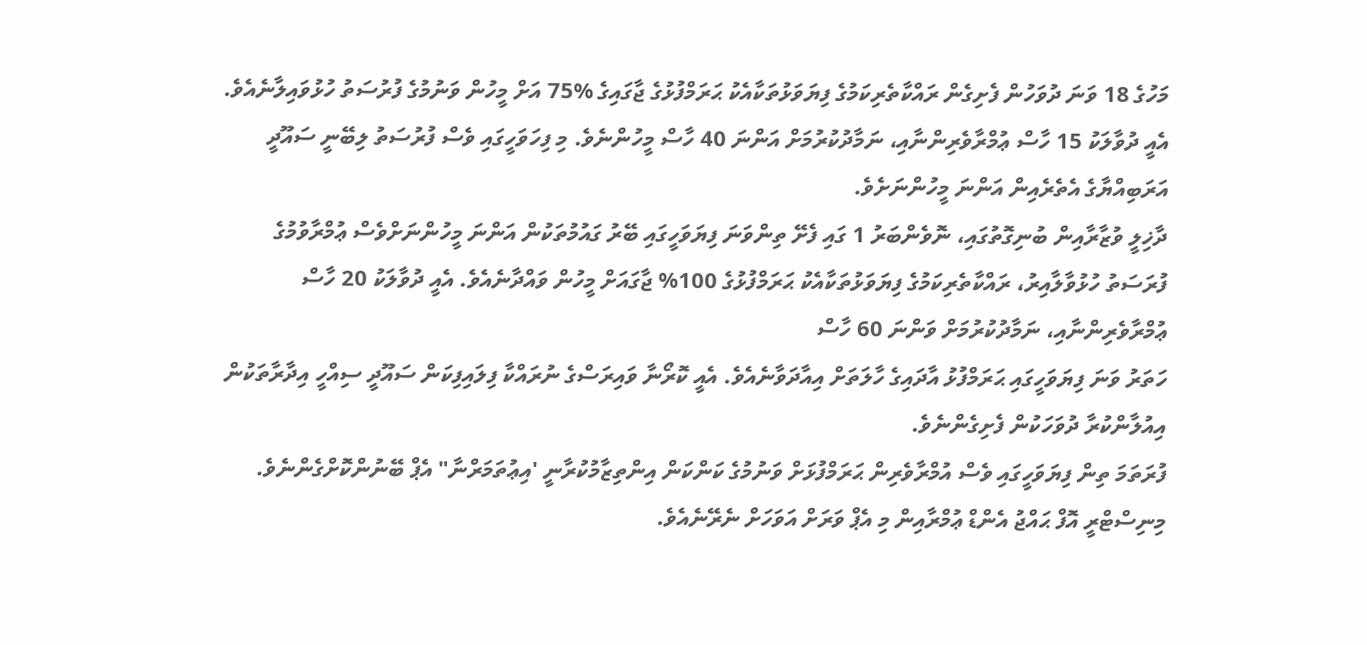މަހުގެ 18 ވަނަ ދުވަހުން ފެށިގެން ރައްކާތެރިކަމުގެ ފިޔަވަޅުތަކާއެކު ޙަރަމްފުޅުގެ ޖާގައިގެ %75 އަށް މީހުން ވަނުމުގެ ފުރުސަތު ހުޅުވައިލާނެއެވެ. އެއީ ދުވާލަކު 15 ހާސް ޢުމްރާވެރިންނާއި، ނަމާދުކުރުމަށް އަންނަ 40 ހާސް މީހުންނެވެ. މި ފިހަވަހީގައި ވެސް ފުރުސަތު ލިބޭނީ ސައޫދީ އަރަބިއްޔާގެ އެތެރެއިން އަންނަ މީހުންނަށެވެ.
ދާޚިލީ ވުޒާރާއިން ބުނިގޮތުގައި، ނޮވެންބަރު 1 ގައި ފެށޭ ތިންވަނަ ފިޔަވަހީގައި ބޭރު ގައުމުތަކުން އަންނަ މީހުންނަށްވެސް ޢުމްރާވުމުގެ ފުރަސަތު ހުޅުވާލާއިރު، ރައްކާތެރިކަމުގެ ފިޔަވަޅުތަކާއެކު ޙަރަމްފުޅުގެ 100% ޖާގައަށް މީހުން ވައްދާނެއެވެ. އެއީ ދުވާލަކު 20 ހާސް ޢުމްރާވެރިންނާއި، ނަމާދުކުރުމަށް ވަންނަ 60 ހާސް
ހަތަރު ވަނަ ފިޔަވަހީގައި ޙަރަމްފުޅު އާދައިގެ ހާލަތަށް އިއާދަވާނެއެވެ. އެއީ ކޮރޯނާ ވައިރަސްގެ ނުރައްކާ ފިލައިފިކަން ސައޫދީ ސިއްހީ އިދާރާތަކުން އިއުލާންކުރާ ދުވަހަކުން ފެށިގެންނެވެ.
ފުރަތަމަ ތިން ފިޔަވަހީގައި ވެސް އުމްރާވެރިން ޙަރަމްފުޅަށް ވަނުމުގެ ކަންކަން އިންތިޒާމުކުރާނީ 'އިޢުތަމަރްނާ" އެޕް ބޭނުންކޮށްގެންނެވެ. މިނިސްޓްރީ އޮފް ޙައްޖު އެންޑް ޢުމްރާއިން މި އެޕް ވަރަށް އަވަހަށް ނެރޭނެއެވެ.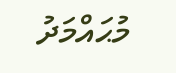މުޙައްމަދު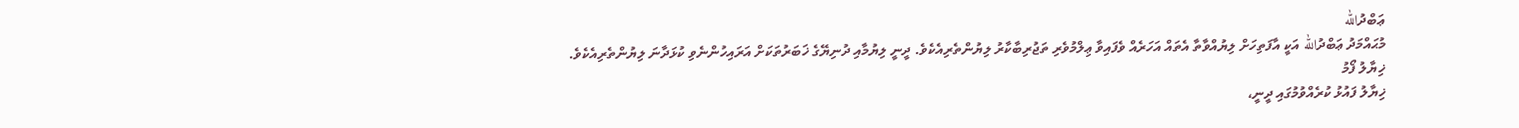ޢަބްދުالله
މުޙައްމަދު ޢަބްދުالله އަކީ އާފަތިހަށް ލިޔުއްވާތާ އެތައް އަހަރެއް ވެފައިވާ ޢިލްމުވެރި ތަޖުރިބާކާރު ލިޔުންތެރިއެކެވެ. ދީނީ ލިޔުމާއި ދުނިޔޭގެ ޚަބަރުތަކަށް އަރައިހުންނެވި ކުޅަދާނަ ލިޔުންތެރިއެކެވެ.
ޚިޔާލު ފޯމު
ޚިޔާލު ފައުޅު ކުރެއްވުމުގައި ދީނީ،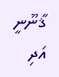ޤާނޫނީ އަދި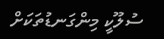ސުލޫކީ މިންގަނޑުތަކަށް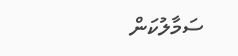ސަމާލުކަން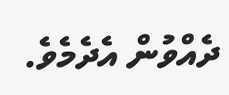ދެއްވުން އެދެމެވެ.